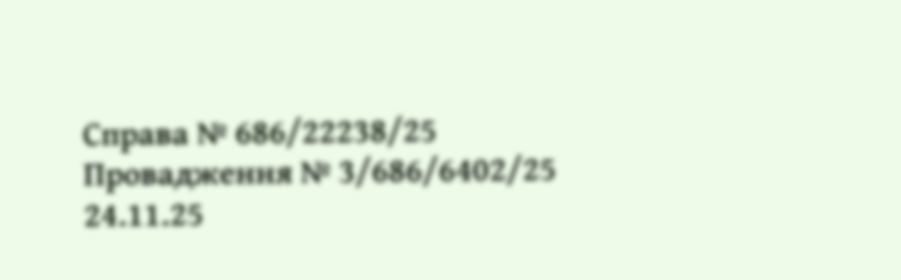Справа № 686/22238/25
Провадження № 3/686/6402/25
24.11.25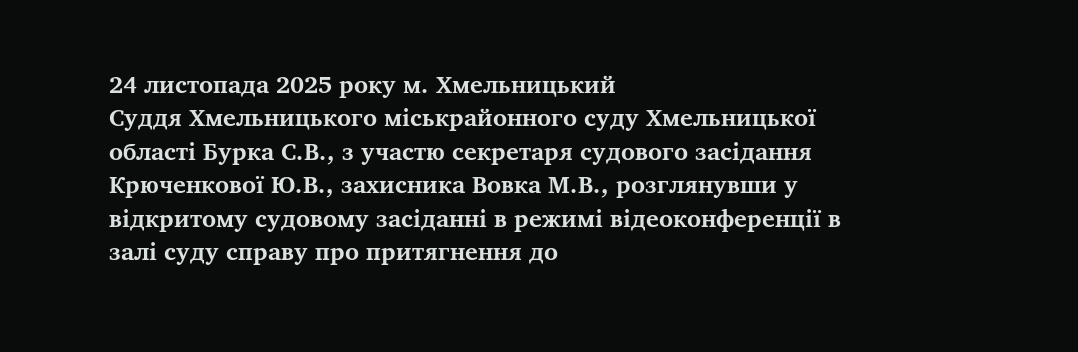24 листопада 2025 року м. Хмельницький
Суддя Хмельницького міськрайонного суду Хмельницької області Бурка С.В., з участю секретаря судового засідання Крюченкової Ю.В., захисника Вовка М.В., розглянувши у відкритому судовому засіданні в режимі відеоконференції в залі суду справу про притягнення до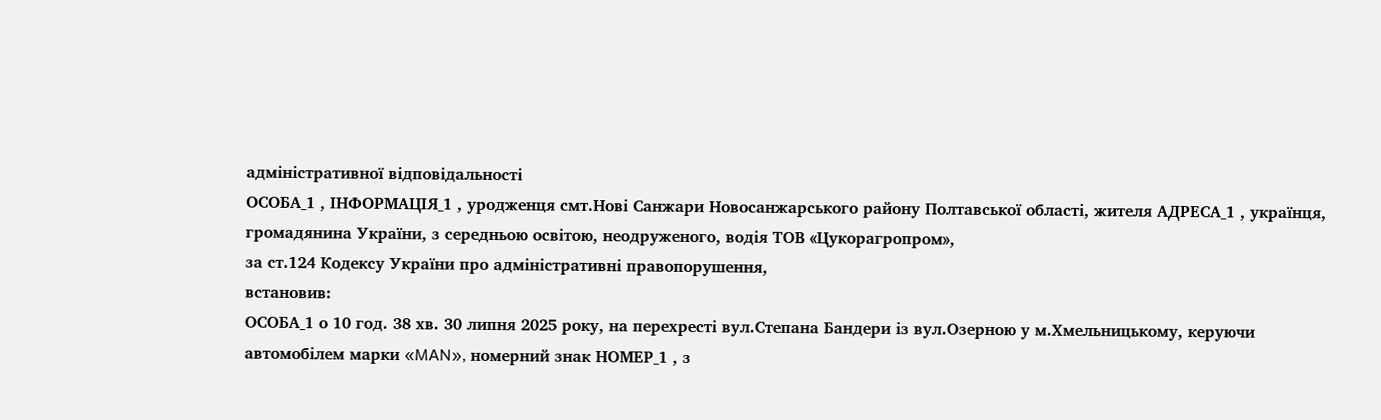адміністративної відповідальності
ОСОБА_1 , ІНФОРМАЦІЯ_1 , уродженця смт.Нові Санжари Новосанжарського району Полтавської області, жителя АДРЕСА_1 , українця, громадянина України, з середньою освітою, неодруженого, водія ТОВ «Цукорагропром»,
за ст.124 Кодексу України про адміністративні правопорушення,
встановив:
ОСОБА_1 о 10 год. 38 хв. 30 липня 2025 року, на перехресті вул.Степана Бандери із вул.Озерною у м.Хмельницькому, керуючи автомобілем марки «MAN», номерний знак НОМЕР_1 , з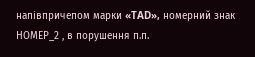напівпричепом марки «TAD», номерний знак НОМЕР_2 , в порушення п.п.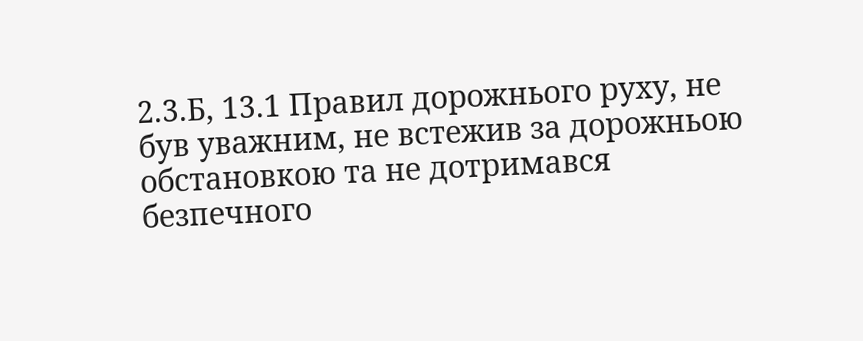2.3.Б, 13.1 Правил дорожнього руху, не був уважним, не встежив за дорожньою обстановкою та не дотримався безпечного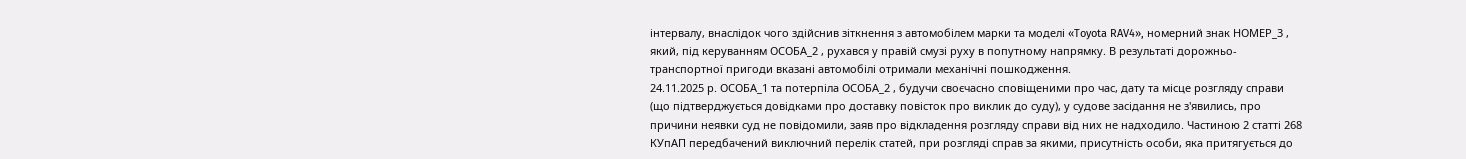інтервалу, внаслідок чого здійснив зіткнення з автомобілем марки та моделі «Toyota RAV4», номерний знак НОМЕР_3 , який, під керуванням ОСОБА_2 , рухався у правій смузі руху в попутному напрямку. В результаті дорожньо-транспортної пригоди вказані автомобілі отримали механічні пошкодження.
24.11.2025 р. ОСОБА_1 та потерпіла ОСОБА_2 , будучи своєчасно сповіщеними про час, дату та місце розгляду справи (що підтверджується довідками про доставку повісток про виклик до суду), у судове засідання не з'явились, про причини неявки суд не повідомили, заяв про відкладення розгляду справи від них не надходило. Частиною 2 статті 268 КУпАП передбачений виключний перелік статей, при розгляді справ за якими, присутність особи, яка притягується до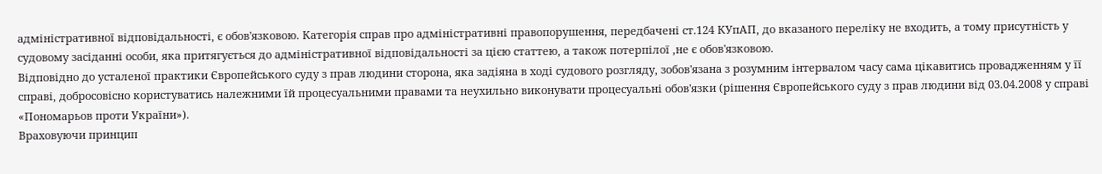адміністративної відповідальності, є обов'язковою. Категорія справ про адміністративні правопорушення, передбачені ст.124 КУпАП, до вказаного переліку не входить, а тому присутність у судовому засіданні особи, яка притягується до адміністративної відповідальності за цією статтею, а також потерпілої ,не є обов'язковою.
Відповідно до усталеної практики Європейського суду з прав людини сторона, яка задіяна в ході судового розгляду, зобов'язана з розумним інтервалом часу сама цікавитись провадженням у її справі, добросовісно користуватись належними їй процесуальними правами та неухильно виконувати процесуальні обов'язки (рішення Європейського суду з прав людини від 03.04.2008 у справі «Пономарьов проти України»).
Враховуючи принцип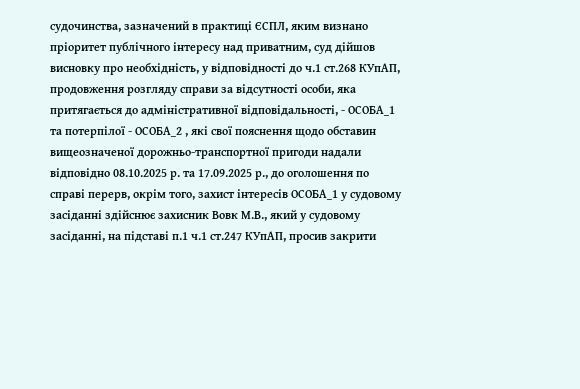судочинства, зазначений в практиці ЄСПЛ, яким визнано пріоритет публічного інтересу над приватним, суд дійшов висновку про необхідність, у відповідності до ч.1 ст.268 КУпАП, продовження розгляду справи за відсутності особи, яка притягається до адміністративної відповідальності, - ОСОБА_1 та потерпілої - ОСОБА_2 , які свої пояснення щодо обставин вищеозначеної дорожньо-транспортної пригоди надали відповідно 08.10.2025 р. та 17.09.2025 р., до оголошення по справі перерв, окрім того, захист інтересів ОСОБА_1 у судовому засіданні здійснює захисник Вовк М.В., який у судовому засіданні, на підставі п.1 ч.1 ст.247 КУпАП, просив закрити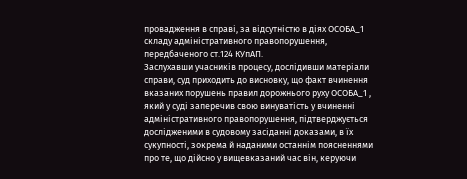провадження в справі, за відсутністю в діях ОСОБА_1 складу адміністративного правопорушення, передбаченого ст.124 КУпАП.
Заслухавши учасників процесу, дослідивши матеріали справи, суд приходить до висновку, що факт вчинення вказаних порушень правил дорожнього руху ОСОБА_1 , який у суді заперечив свою винуватість у вчиненні адміністративного правопорушення, підтверджується дослідженими в судовому засіданні доказами, в їх сукупності, зокрема й наданими останнім поясненнями про те, що дійсно у вищевказаний час він, керуючи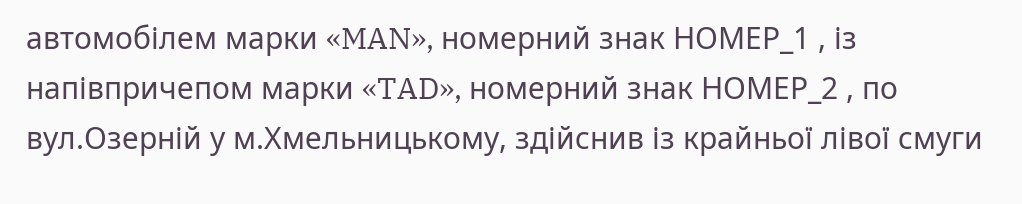автомобілем марки «MAN», номерний знак НОМЕР_1 , із напівпричепом марки «TAD», номерний знак НОМЕР_2 , по вул.Озерній у м.Хмельницькому, здійснив із крайньої лівої смуги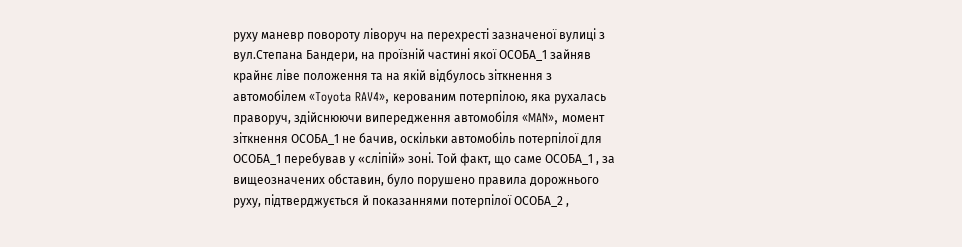руху маневр повороту ліворуч на перехресті зазначеної вулиці з вул.Степана Бандери, на проїзній частині якої ОСОБА_1 зайняв крайнє ліве положення та на якій відбулось зіткнення з автомобілем «Toyota RAV4», керованим потерпілою, яка рухалась праворуч, здійснюючи випередження автомобіля «MAN», момент зіткнення ОСОБА_1 не бачив, оскільки автомобіль потерпілої для ОСОБА_1 перебував у «сліпій» зоні. Той факт, що саме ОСОБА_1 , за вищеозначених обставин, було порушено правила дорожнього руху, підтверджується й показаннями потерпілої ОСОБА_2 ,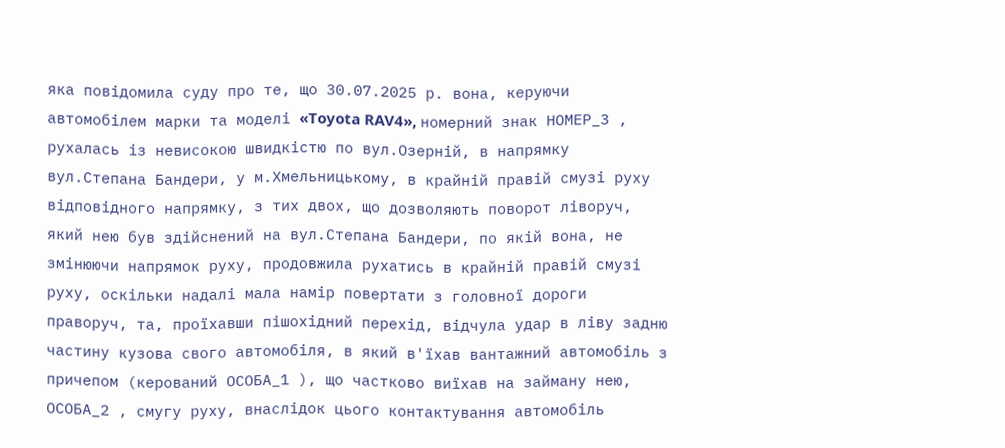яка повідомила суду про те, що 30.07.2025 р. вона, керуючи автомобілем марки та моделі «Toyota RAV4», номерний знак НОМЕР_3 , рухалась із невисокою швидкістю по вул.Озерній, в напрямку вул.Степана Бандери, у м.Хмельницькому, в крайній правій смузі руху відповідного напрямку, з тих двох, що дозволяють поворот ліворуч, який нею був здійснений на вул.Степана Бандери, по якій вона, не змінюючи напрямок руху, продовжила рухатись в крайній правій смузі руху, оскільки надалі мала намір повертати з головної дороги праворуч, та, проїхавши пішохідний перехід, відчула удар в ліву задню частину кузова свого автомобіля, в який в'їхав вантажний автомобіль з причепом (керований ОСОБА_1 ), що частково виїхав на займану нею, ОСОБА_2 , смугу руху, внаслідок цього контактування автомобіль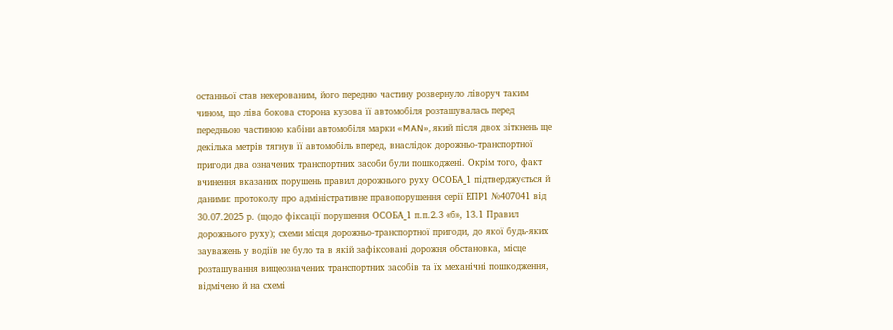останньої став некерованим, його передню частину розвернуло ліворуч таким чином, що ліва бокова сторона кузова її автомобіля розташувалась перед передньою частиною кабіни автомобіля марки «MAN», який після двох зіткнень ще декілька метрів тягнув її автомобіль вперед, внаслідок дорожньо-транспортної пригоди два означених транспортних засоби були пошкоджені. Окрім того, факт вчинення вказаних порушень правил дорожнього руху ОСОБА_1 підтверджується й даними: протоколу про адміністративне правопорушення серії ЕПР1 №407041 від 30.07.2025 р. (щодо фіксації порушення ОСОБА_1 п.п.2.3 «б», 13.1 Правил дорожнього руху); схеми місця дорожньо-транспортної пригоди, до якої будь-яких зауважень у водіїв не було та в якій зафіксовані дорожня обстановка, місце розташування вищеозначених транспортних засобів та їх механічні пошкодження, відмічено й на схемі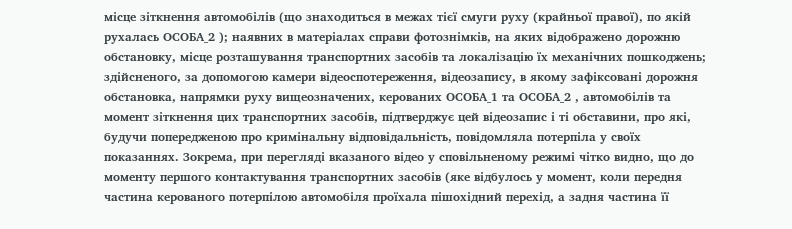місце зіткнення автомобілів (що знаходиться в межах тієї смуги руху (крайньої правої), по якій рухалась ОСОБА_2 ); наявних в матеріалах справи фотознімків, на яких відображено дорожню обстановку, місце розташування транспортних засобів та локалізацію їх механічних пошкоджень; здійсненого, за допомогою камери відеоспотереження, відеозапису, в якому зафіксовані дорожня обстановка, напрямки руху вищеозначених, керованих ОСОБА_1 та ОСОБА_2 , автомобілів та момент зіткнення цих транспортних засобів, підтверджує цей відеозапис і ті обставини, про які, будучи попередженою про кримінальну відповідальність, повідомляла потерпіла у своїх показаннях. Зокрема, при перегляді вказаного відео у сповільненому режимі чітко видно, що до моменту першого контактування транспортних засобів (яке відбулось у момент, коли передня частина керованого потерпілою автомобіля проїхала пішохідний перехід, а задня частина її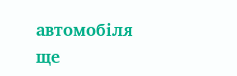автомобіля ще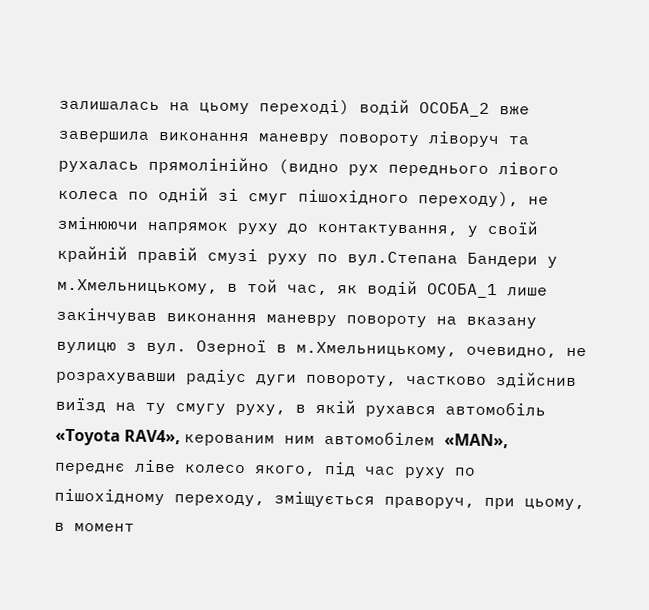залишалась на цьому переході) водій ОСОБА_2 вже завершила виконання маневру повороту ліворуч та рухалась прямолінійно (видно рух переднього лівого колеса по одній зі смуг пішохідного переходу), не змінюючи напрямок руху до контактування, у своїй крайній правій смузі руху по вул.Степана Бандери у м.Хмельницькому, в той час, як водій ОСОБА_1 лише закінчував виконання маневру повороту на вказану вулицю з вул. Озерної в м.Хмельницькому, очевидно, не розрахувавши радіус дуги повороту, частково здійснив виїзд на ту смугу руху, в якій рухався автомобіль «Toyota RAV4», керованим ним автомобілем «MAN», переднє ліве колесо якого, під час руху по пішохідному переходу, зміщується праворуч, при цьому, в момент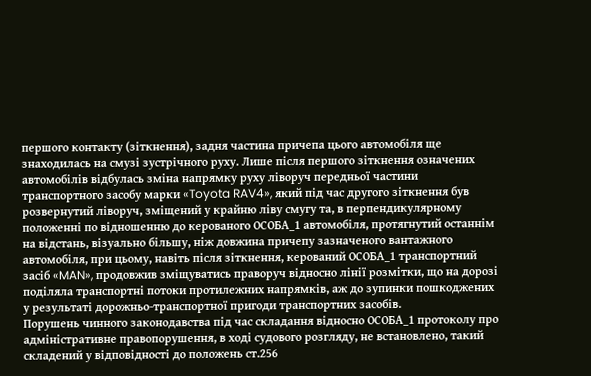першого контакту (зіткнення), задня частина причепа цього автомобіля ще знаходилась на смузі зустрічного руху. Лише після першого зіткнення означених автомобілів відбулась зміна напрямку руху ліворуч передньої частини транспортного засобу марки «Toyota RAV4», який під час другого зіткнення був розвернутий ліворуч, зміщений у крайню ліву смугу та, в перпендикулярному положенні по відношенню до керованого ОСОБА_1 автомобіля, протягнутий останнім на відстань, візуально більшу, ніж довжина причепу зазначеного вантажного автомобіля, при цьому, навіть після зіткнення, керований ОСОБА_1 транспортний засіб «MAN», продовжив зміщуватись праворуч відносно лінії розмітки, що на дорозі поділяла транспортні потоки протилежних напрямків, аж до зупинки пошкоджених у результаті дорожньо-транспортної пригоди транспортних засобів.
Порушень чинного законодавства під час складання відносно ОСОБА_1 протоколу про адміністративне правопорушення, в ході судового розгляду, не встановлено, такий складений у відповідності до положень ст.256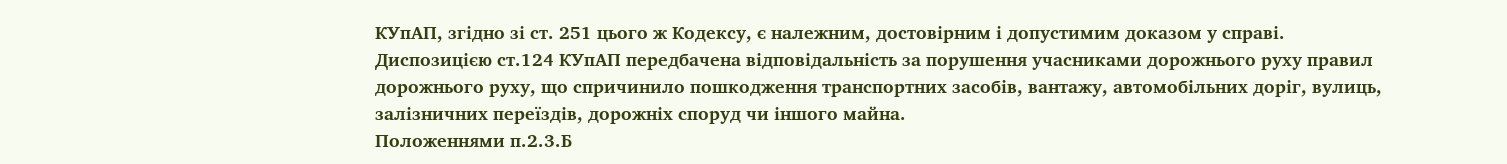КУпАП, згідно зі ст. 251 цього ж Кодексу, є належним, достовірним і допустимим доказом у справі.
Диспозицією ст.124 КУпАП передбачена відповідальність за порушення учасниками дорожнього руху правил дорожнього руху, що спричинило пошкодження транспортних засобів, вантажу, автомобільних доріг, вулиць, залізничних переїздів, дорожніх споруд чи іншого майна.
Положеннями п.2.3.Б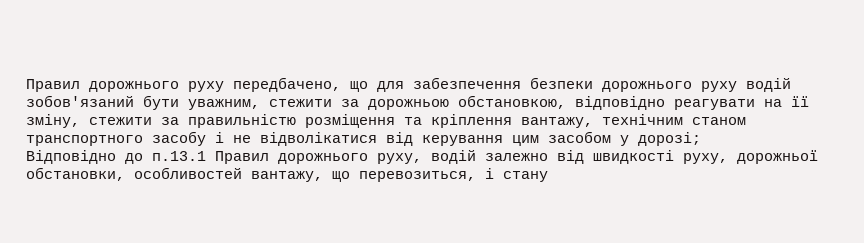Правил дорожнього руху передбачено, що для забезпечення безпеки дорожнього руху водій зобов'язаний бути уважним, стежити за дорожньою обстановкою, відповідно реагувати на її зміну, стежити за правильністю розміщення та кріплення вантажу, технічним станом транспортного засобу і не відволікатися від керування цим засобом у дорозі;
Відповідно до п.13.1 Правил дорожнього руху, водій залежно від швидкості руху, дорожньої обстановки, особливостей вантажу, що перевозиться, і стану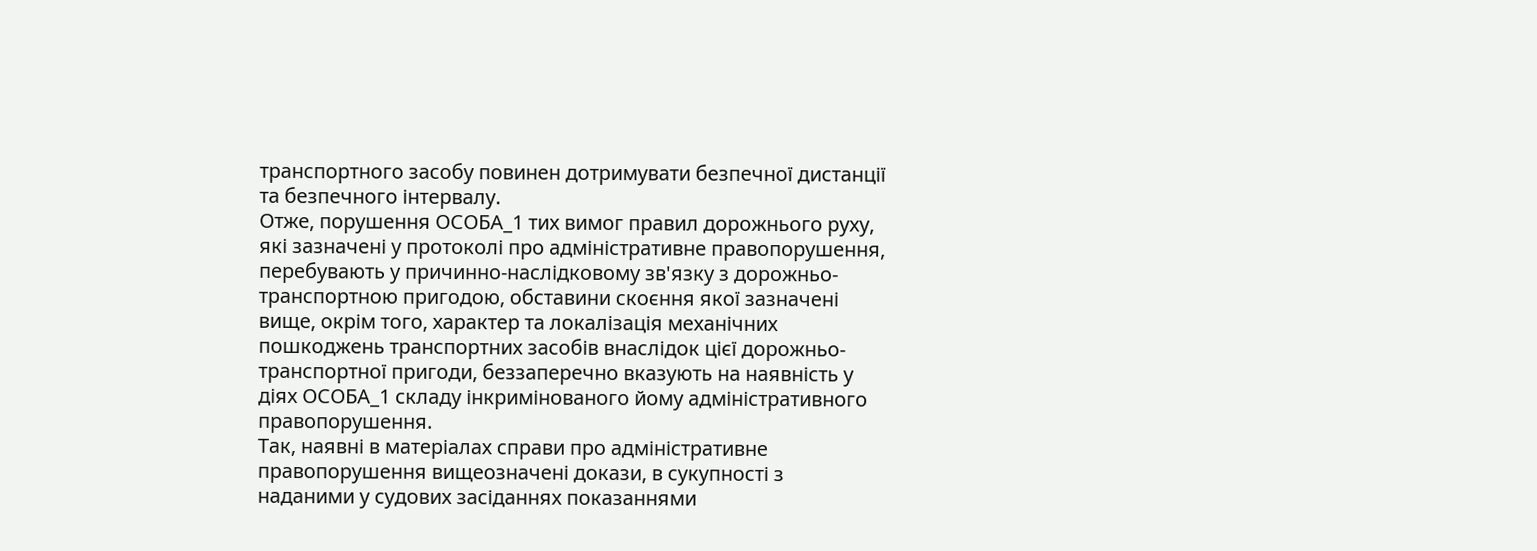транспортного засобу повинен дотримувати безпечної дистанції та безпечного інтервалу.
Отже, порушення ОСОБА_1 тих вимог правил дорожнього руху, які зазначені у протоколі про адміністративне правопорушення, перебувають у причинно-наслідковому зв'язку з дорожньо-транспортною пригодою, обставини скоєння якої зазначені вище, окрім того, характер та локалізація механічних пошкоджень транспортних засобів внаслідок цієї дорожньо-транспортної пригоди, беззаперечно вказують на наявність у діях ОСОБА_1 складу інкримінованого йому адміністративного правопорушення.
Так, наявні в матеріалах справи про адміністративне правопорушення вищеозначені докази, в сукупності з наданими у судових засіданнях показаннями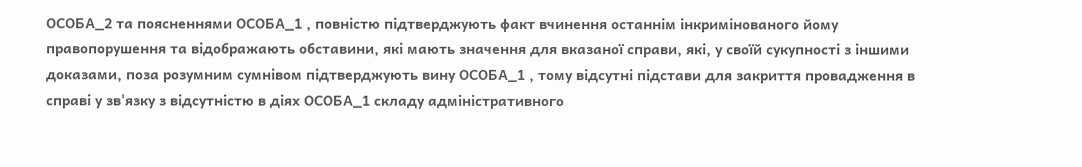ОСОБА_2 та поясненнями ОСОБА_1 , повністю підтверджують факт вчинення останнім інкримінованого йому правопорушення та відображають обставини, які мають значення для вказаної справи, які, у своїй сукупності з іншими доказами, поза розумним сумнівом підтверджують вину ОСОБА_1 , тому відсутні підстави для закриття провадження в справі у зв'язку з відсутністю в діях ОСОБА_1 складу адміністративного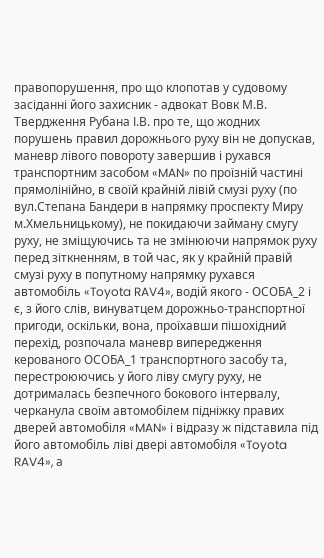правопорушення, про що клопотав у судовому засіданні його захисник - адвокат Вовк М.В.
Твердження Рубана І.В. про те, що жодних порушень правил дорожнього руху він не допускав, маневр лівого повороту завершив і рухався транспортним засобом «MAN» по проїзній частині прямолінійно, в своїй крайній лівій смузі руху (по вул.Степана Бандери в напрямку проспекту Миру м.Хмельницькому), не покидаючи займану смугу руху, не зміщуючись та не змінюючи напрямок руху перед зіткненням, в той час, як у крайній правій смузі руху в попутному напрямку рухався автомобіль «Toyota RAV4», водій якого - ОСОБА_2 і є, з його слів, винуватцем дорожньо-транспортної пригоди, оскільки, вона, проїхавши пішохідний перехід, розпочала маневр випередження керованого ОСОБА_1 транспортного засобу та, перестроюючись у його ліву смугу руху, не дотрималась безпечного бокового інтервалу, черканула своїм автомобілем підніжку правих дверей автомобіля «MAN» і відразу ж підставила під його автомобіль ліві двері автомобіля «Toyota RAV4», а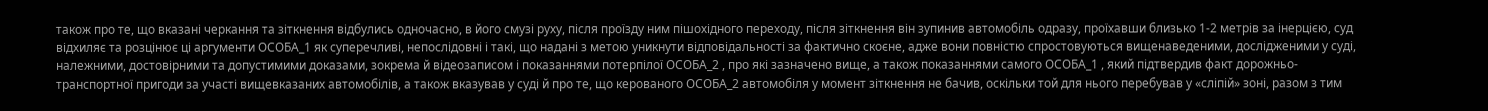також про те, що вказані черкання та зіткнення відбулись одночасно, в його смузі руху, після проїзду ним пішохідного переходу, після зіткнення він зупинив автомобіль одразу, проїхавши близько 1-2 метрів за інерцією, суд відхиляє та розцінює ці аргументи ОСОБА_1 як суперечливі, непослідовні і такі, що надані з метою уникнути відповідальності за фактично скоєне, адже вони повністю спростовуються вищенаведеними, дослідженими у суді, належними, достовірними та допустимими доказами, зокрема й відеозаписом і показаннями потерпілої ОСОБА_2 , про які зазначено вище, а також показаннями самого ОСОБА_1 , який підтвердив факт дорожньо-транспортної пригоди за участі вищевказаних автомобілів, а також вказував у суді й про те, що керованого ОСОБА_2 автомобіля у момент зіткнення не бачив, оскільки той для нього перебував у «сліпій» зоні, разом з тим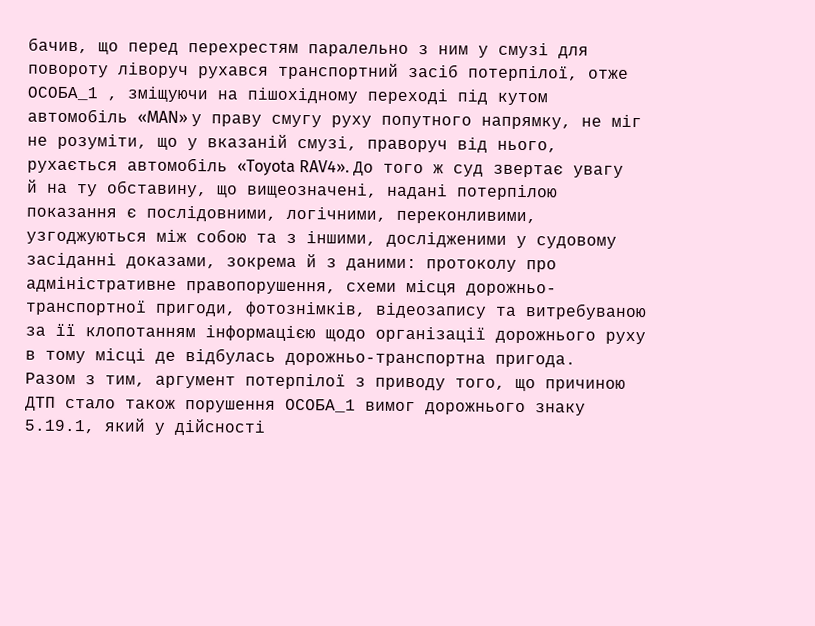бачив, що перед перехрестям паралельно з ним у смузі для повороту ліворуч рухався транспортний засіб потерпілої, отже ОСОБА_1 , зміщуючи на пішохідному переході під кутом автомобіль «MAN» у праву смугу руху попутного напрямку, не міг не розуміти, що у вказаній смузі, праворуч від нього, рухається автомобіль «Toyota RAV4». До того ж суд звертає увагу й на ту обставину, що вищеозначені, надані потерпілою показання є послідовними, логічними, переконливими, узгоджуються між собою та з іншими, дослідженими у судовому засіданні доказами, зокрема й з даними: протоколу про адміністративне правопорушення, схеми місця дорожньо-транспортної пригоди, фотознімків, відеозапису та витребуваною за її клопотанням інформацією щодо організації дорожнього руху в тому місці де відбулась дорожньо-транспортна пригода.
Разом з тим, аргумент потерпілої з приводу того, що причиною ДТП стало також порушення ОСОБА_1 вимог дорожнього знаку 5.19.1, який у дійсності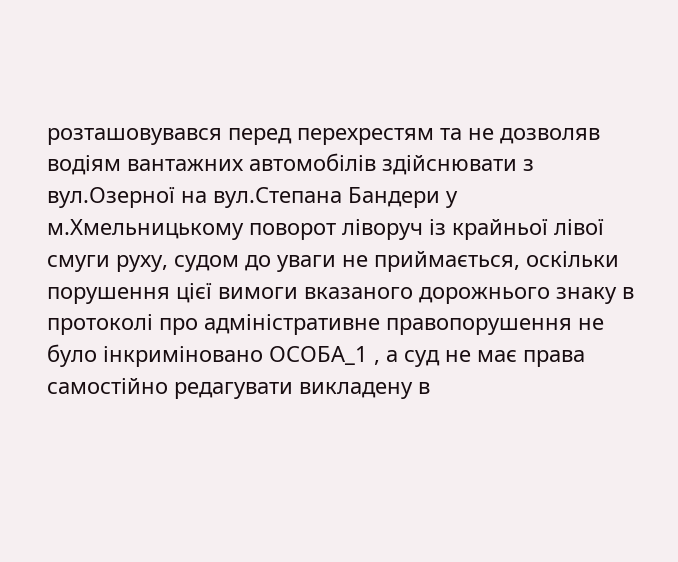розташовувався перед перехрестям та не дозволяв водіям вантажних автомобілів здійснювати з вул.Озерної на вул.Степана Бандери у м.Хмельницькому поворот ліворуч із крайньої лівої смуги руху, судом до уваги не приймається, оскільки порушення цієї вимоги вказаного дорожнього знаку в протоколі про адміністративне правопорушення не було інкриміновано ОСОБА_1 , а суд не має права самостійно редагувати викладену в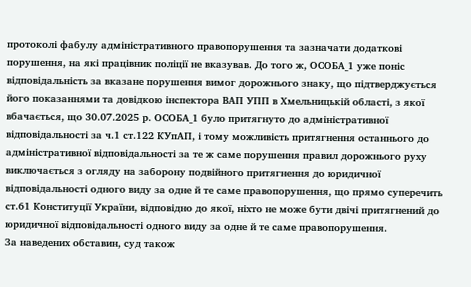протоколі фабулу адміністративного правопорушення та зазначати додаткові порушення, на які працівник поліції не вказував. До того ж, ОСОБА_1 уже поніс відповідальність за вказане порушення вимог дорожнього знаку, що підтверджується його показаннями та довідкою інспектора ВАП УПП в Хмельницькій області, з якої вбачається, що 30.07.2025 р. ОСОБА_1 було притягнуто до адміністративної відповідальності за ч.1 ст.122 КУпАП, і тому можливість притягнення останнього до адміністративної відповідальності за те ж саме порушення правил дорожнього руху виключається з огляду на заборону подвійного притягнення до юридичної відповідальності одного виду за одне й те саме правопорушення, що прямо суперечить ст.61 Конституції України, відповідно до якої, ніхто не може бути двічі притягнений до юридичної відповідальності одного виду за одне й те саме правопорушення.
За наведених обставин, суд також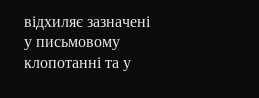відхиляє зазначені у письмовому клопотанні та у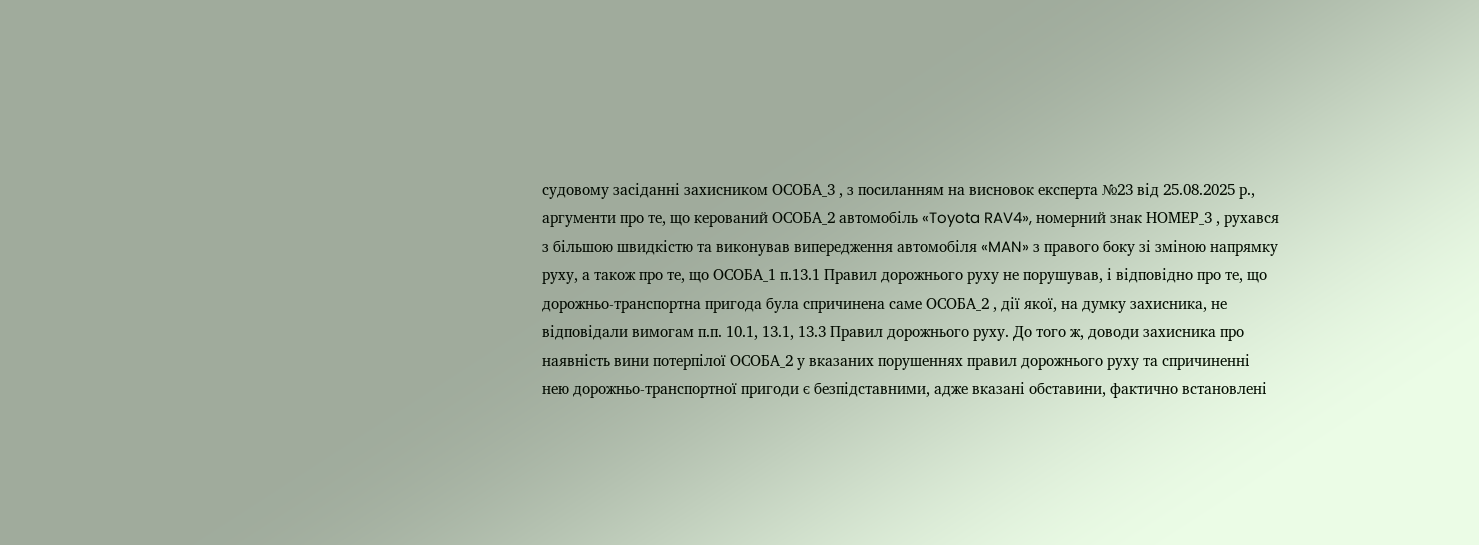судовому засіданні захисником ОСОБА_3 , з посиланням на висновок експерта №23 від 25.08.2025 р., аргументи про те, що керований ОСОБА_2 автомобіль «Toyota RAV4», номерний знак НОМЕР_3 , рухався з більшою швидкістю та виконував випередження автомобіля «MAN» з правого боку зі зміною напрямку руху, а також про те, що ОСОБА_1 п.13.1 Правил дорожнього руху не порушував, і відповідно про те, що дорожньо-транспортна пригода була спричинена саме ОСОБА_2 , дії якої, на думку захисника, не відповідали вимогам п.п. 10.1, 13.1, 13.3 Правил дорожнього руху. До того ж, доводи захисника про наявність вини потерпілої ОСОБА_2 у вказаних порушеннях правил дорожнього руху та спричиненні нею дорожньо-транспортної пригоди є безпідставними, адже вказані обставини, фактично встановлені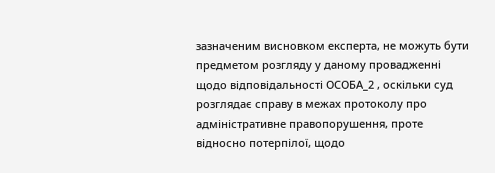зазначеним висновком експерта, не можуть бути предметом розгляду у даному провадженні щодо відповідальності ОСОБА_2 , оскільки суд розглядає справу в межах протоколу про адміністративне правопорушення, проте відносно потерпілої, щодо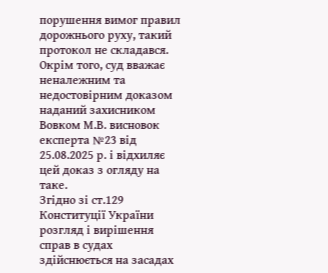порушення вимог правил дорожнього руху, такий протокол не складався.
Окрім того, суд вважає неналежним та недостовірним доказом наданий захисником Вовком М.В. висновок експерта №23 від 25.08.2025 р. і відхиляє цей доказ з огляду на таке.
Згідно зі ст.129 Конституції України розгляд і вирішення справ в судах здійснюється на засадах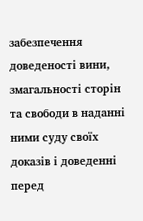забезпечення доведеності вини, змагальності сторін та свободи в наданні ними суду своїх доказів і доведенні перед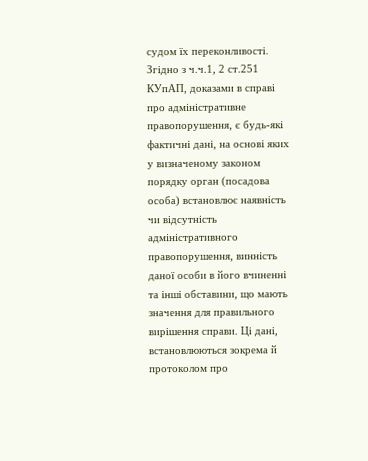судом їх переконливості.
Згідно з ч.ч.1, 2 ст.251 КУпАП, доказами в справі про адміністративне правопорушення, є будь-які фактичні дані, на основі яких у визначеному законом порядку орган (посадова особа) встановлює наявність чи відсутність адміністративного правопорушення, винність даної особи в його вчиненні та інші обставини, що мають значення для правильного вирішення справи. Ці дані, встановлюються зокрема й протоколом про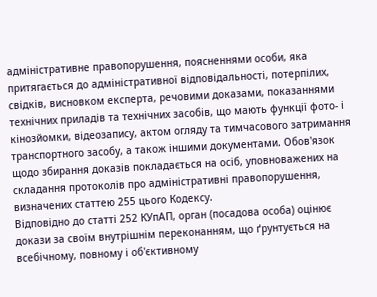адміністративне правопорушення, поясненнями особи, яка притягається до адміністративної відповідальності, потерпілих, свідків, висновком експерта, речовими доказами, показаннями технічних приладів та технічних засобів, що мають функції фото- і кінозйомки, відеозапису, актом огляду та тимчасового затримання транспортного засобу, а також іншими документами. Обов'язок щодо збирання доказів покладається на осіб, уповноважених на складання протоколів про адміністративні правопорушення, визначених статтею 255 цього Кодексу.
Відповідно до статті 252 КУпАП, орган (посадова особа) оцінює докази за своїм внутрішнім переконанням, що ґрунтується на всебічному, повному і об'єктивному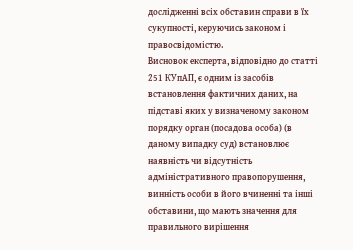дослідженні всіх обставин справи в їх сукупності, керуючись законом і правосвідомістю.
Висновок експерта, відповідно до статті 251 КУпАП, є одним із засобів встановлення фактичних даних, на підставі яких у визначеному законом порядку орган (посадова особа) (в даному випадку суд) встановлює наявність чи відсутність адміністративного правопорушення, винність особи в його вчиненні та інші обставини, що мають значення для правильного вирішення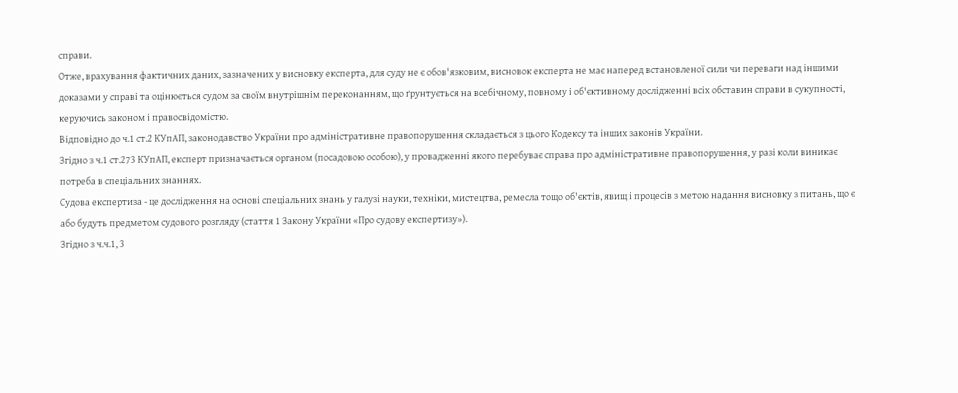справи.
Отже, врахування фактичних даних, зазначених у висновку експерта, для суду не є обов'язковим, висновок експерта не має наперед встановленої сили чи переваги над іншими доказами у справі та оцінюється судом за своїм внутрішнім переконанням, що ґрунтується на всебічному, повному і об'єктивному дослідженні всіх обставин справи в сукупності, керуючись законом і правосвідомістю.
Відповідно до ч.1 ст.2 КУпАП, законодавство України про адміністративне правопорушення складається з цього Кодексу та інших законів України.
Згідно з ч.1 ст.273 КУпАП, експерт призначається органом (посадовою особою), у провадженні якого перебуває справа про адміністративне правопорушення, у разі коли виникає потреба в спеціальних знаннях.
Судова експертиза - це дослідження на основі спеціальних знань у галузі науки, техніки, мистецтва, ремесла тощо об'єктів, явищ і процесів з метою надання висновку з питань, що є або будуть предметом судового розгляду (стаття 1 Закону України «Про судову експертизу»).
Згідно з ч.ч.1, 3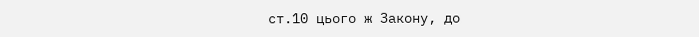ст.10 цього ж Закону, до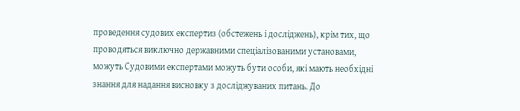проведення судових експертиз (обстежень і досліджень), крім тих, що проводяться виключно державними спеціалізованими установами, можуть Судовими експертами можуть бути особи, які мають необхідні знання для надання висновку з досліджуваних питань. До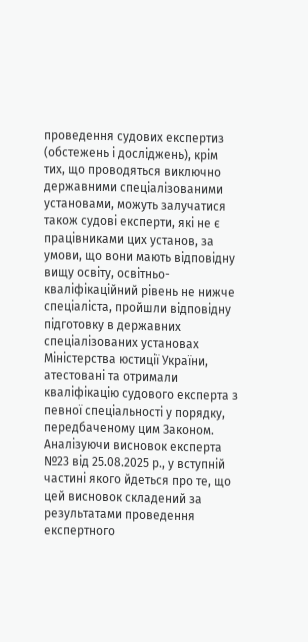проведення судових експертиз (обстежень і досліджень), крім тих, що проводяться виключно державними спеціалізованими установами, можуть залучатися також судові експерти, які не є працівниками цих установ, за умови, що вони мають відповідну вищу освіту, освітньо-кваліфікаційний рівень не нижче спеціаліста, пройшли відповідну підготовку в державних спеціалізованих установах Міністерства юстиції України, атестовані та отримали кваліфікацію судового експерта з певної спеціальності у порядку, передбаченому цим Законом.
Аналізуючи висновок експерта №23 від 25.08.2025 р., у вступній частині якого йдеться про те, що цей висновок складений за результатами проведення експертного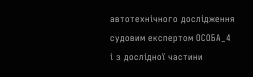автотехнічного дослідження судовим експертом ОСОБА_4 і з дослідної частини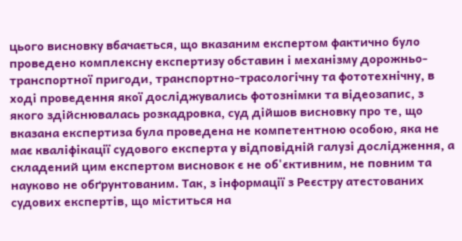цього висновку вбачається, що вказаним експертом фактично було проведено комплексну експертизу обставин і механізму дорожньо-транспортної пригоди, транспортно-трасологічну та фототехнічну, в ході проведення якої досліджувались фотознімки та відеозапис, з якого здійснювалась розкадровка, суд дійшов висновку про те, що вказана експертиза була проведена не компетентною особою, яка не має кваліфікації судового експерта у відповідній галузі дослідження, а складений цим експертом висновок є не об'єктивним, не повним та науково не обґрунтованим. Так, з інформації з Реєстру атестованих судових експертів, що міститься на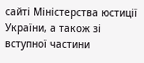сайті Міністерства юстиції України, а також зі вступної частини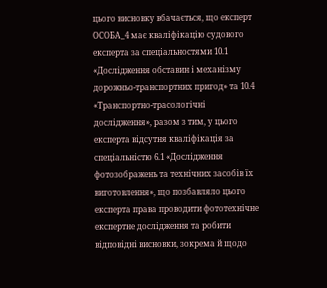цього висновку вбачається, що експерт ОСОБА_4 має кваліфікацію судового експерта за спеціальностями 10.1 «Дослідження обставин і механізму дорожньо-транспортних пригод» та 10.4 «Транспортно-трасологічні дослідження», разом з тим, у цього експерта відсутня кваліфікація за спеціальністю 6.1 «Дослідження фотозображень та технічних засобів їх виготовлення», що позбавляло цього експерта права проводити фототехнічне експертне дослідження та робити відповідні висновки, зокрема й щодо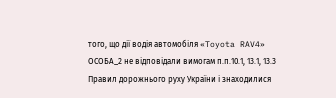того, що дії водія автомобіля «Toyota RAV4» ОСОБА_2 не відповідали вимогам п.п.10.1, 13.1, 13.3 Правил дорожнього руху України і знаходилися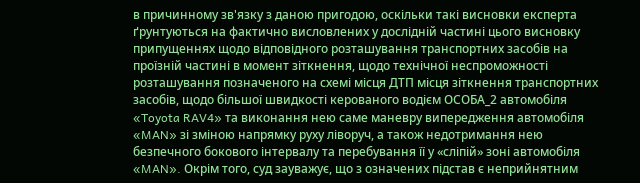в причинному зв'язку з даною пригодою, оскільки такі висновки експерта ґрунтуються на фактично висловлених у дослідній частині цього висновку припущеннях щодо відповідного розташування транспортних засобів на проїзній частині в момент зіткнення, щодо технічної неспроможності розташування позначеного на схемі місця ДТП місця зіткнення транспортних засобів, щодо більшої швидкості керованого водієм ОСОБА_2 автомобіля «Toyota RAV4» та виконання нею саме маневру випередження автомобіля «MAN» зі зміною напрямку руху ліворуч, а також недотримання нею безпечного бокового інтервалу та перебування її у «сліпій» зоні автомобіля «MAN». Окрім того, суд зауважує, що з означених підстав є неприйнятним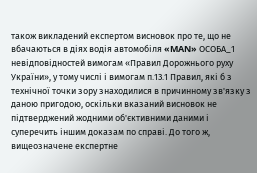також викладений експертом висновок про те, що не вбачаються в діях водія автомобіля «MAN» ОСОБА_1 невідповідностей вимогам «Правил Дорожнього руху України», у тому числі і вимогам п.13.1 Правил, які б з технічної точки зору знаходилися в причинному зв'язку з даною пригодою, оскільки вказаний висновок не підтверджений жодними об'єктивними даними і суперечить іншим доказам по справі. До того ж, вищеозначене експертне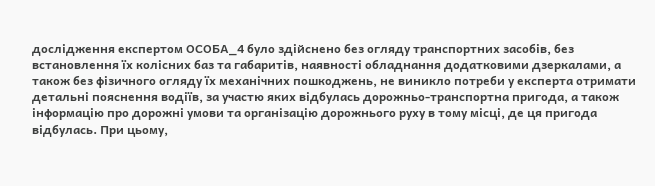дослідження експертом ОСОБА_4 було здійснено без огляду транспортних засобів, без встановлення їх колісних баз та габаритів, наявності обладнання додатковими дзеркалами, а також без фізичного огляду їх механічних пошкоджень, не виникло потреби у експерта отримати детальні пояснення водіїв, за участю яких відбулась дорожньо-транспортна пригода, а також інформацію про дорожні умови та організацію дорожнього руху в тому місці, де ця пригода відбулась. При цьому,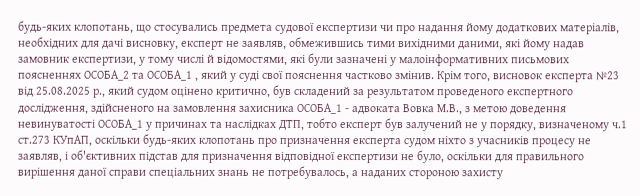будь-яких клопотань, що стосувались предмета судової експертизи чи про надання йому додаткових матеріалів, необхідних для дачі висновку, експерт не заявляв, обмежившись тими вихідними даними, які йому надав замовник експертизи, у тому числі й відомостями, які були зазначені у малоінформативних письмових поясненнях ОСОБА_2 та ОСОБА_1 , який у суді свої пояснення частково змінив. Крім того, висновок експерта №23 від 25.08.2025 р., який судом оцінено критично, був складений за результатом проведеного експертного дослідження, здійсненого на замовлення захисника ОСОБА_1 - адвоката Вовка М.В., з метою доведення невинуватості ОСОБА_1 у причинах та наслідках ДТП, тобто експерт був залучений не у порядку, визначеному ч.1 ст.273 КУпАП, оскільки будь-яких клопотань про призначення експерта судом ніхто з учасників процесу не заявляв, і об'єктивних підстав для призначення відповідної експертизи не було, оскільки для правильного вирішення даної справи спеціальних знань не потребувалось, а наданих стороною захисту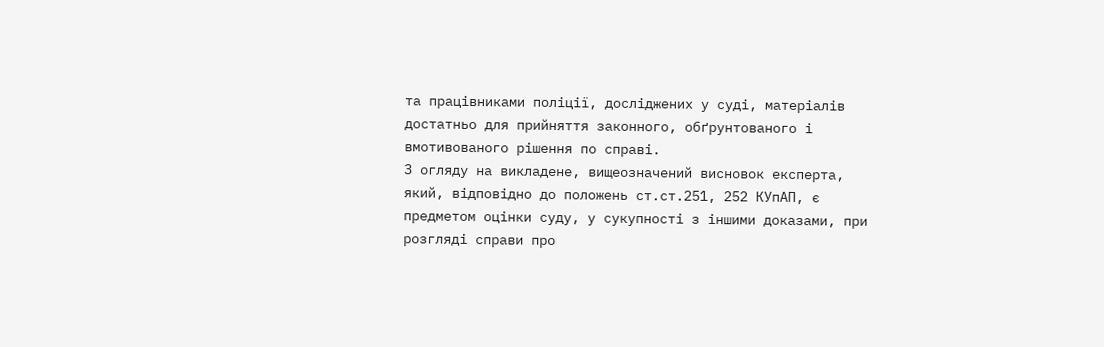та працівниками поліції, досліджених у суді, матеріалів достатньо для прийняття законного, обґрунтованого і вмотивованого рішення по справі.
З огляду на викладене, вищеозначений висновок експерта, який, відповідно до положень ст.ст.251, 252 КУпАП, є предметом оцінки суду, у сукупності з іншими доказами, при розгляді справи про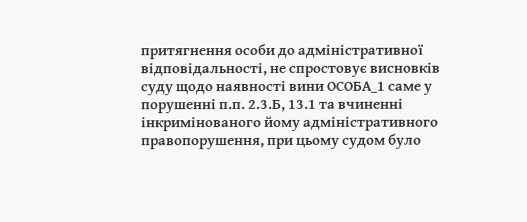притягнення особи до адміністративної відповідальності, не спростовує висновків суду щодо наявності вини ОСОБА_1 саме у порушенні п.п. 2.3.Б, 13.1 та вчиненні інкримінованого йому адміністративного правопорушення, при цьому судом було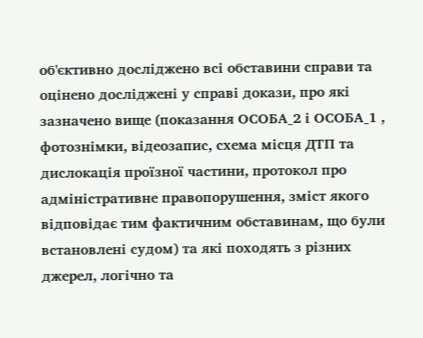об'єктивно досліджено всі обставини справи та оцінено досліджені у справі докази, про які зазначено вище (показання ОСОБА_2 і ОСОБА_1 , фотознімки, відеозапис, схема місця ДТП та дислокація проїзної частини, протокол про адміністративне правопорушення, зміст якого відповідає тим фактичним обставинам, що були встановлені судом) та які походять з різних джерел, логічно та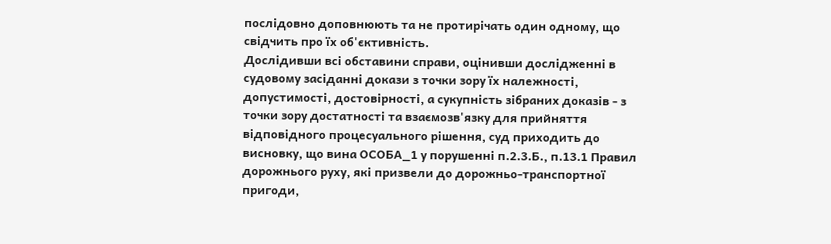послідовно доповнюють та не протирічать один одному, що свідчить про їх об'єктивність.
Дослідивши всі обставини справи, оцінивши дослідженні в судовому засіданні докази з точки зору їх належності, допустимості, достовірності, а сукупність зібраних доказів - з точки зору достатності та взаємозв'язку для прийняття відповідного процесуального рішення, суд приходить до висновку, що вина ОСОБА_1 у порушенні п.2.3.Б., п.13.1 Правил дорожнього руху, які призвели до дорожньо-транспортної пригоди,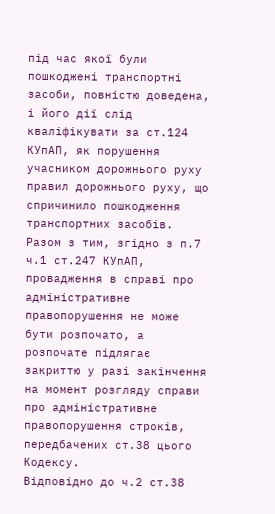під час якої були пошкоджені транспортні засоби, повністю доведена, і його дії слід кваліфікувати за ст.124 КУпАП, як порушення учасником дорожнього руху правил дорожнього руху, що спричинило пошкодження транспортних засобів.
Разом з тим, згідно з п.7 ч.1 ст.247 КУпАП, провадження в справі про адміністративне правопорушення не може бути розпочато, а розпочате підлягає закриттю у разі закінчення на момент розгляду справи про адміністративне правопорушення строків, передбачених ст.38 цього Кодексу.
Відповідно до ч.2 ст.38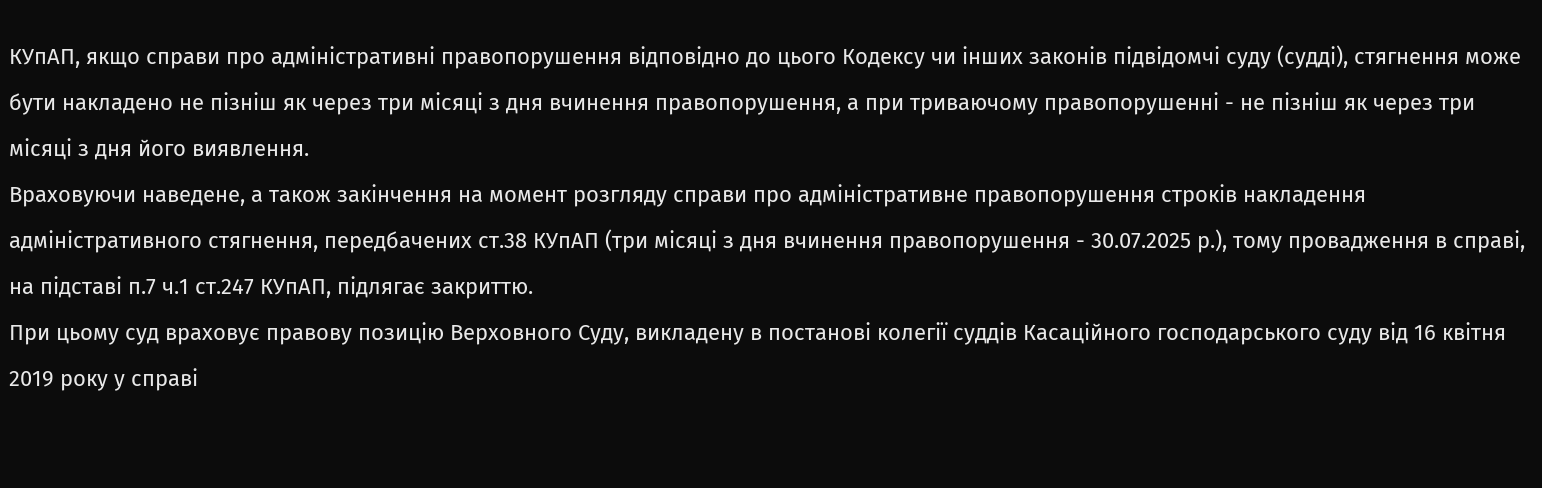КУпАП, якщо справи про адміністративні правопорушення відповідно до цього Кодексу чи інших законів підвідомчі суду (судді), стягнення може бути накладено не пізніш як через три місяці з дня вчинення правопорушення, а при триваючому правопорушенні - не пізніш як через три місяці з дня його виявлення.
Враховуючи наведене, а також закінчення на момент розгляду справи про адміністративне правопорушення строків накладення адміністративного стягнення, передбачених ст.38 КУпАП (три місяці з дня вчинення правопорушення - 30.07.2025 р.), тому провадження в справі, на підставі п.7 ч.1 ст.247 КУпАП, підлягає закриттю.
При цьому суд враховує правову позицію Верховного Суду, викладену в постанові колегії суддів Касаційного господарського суду від 16 квітня 2019 року у справі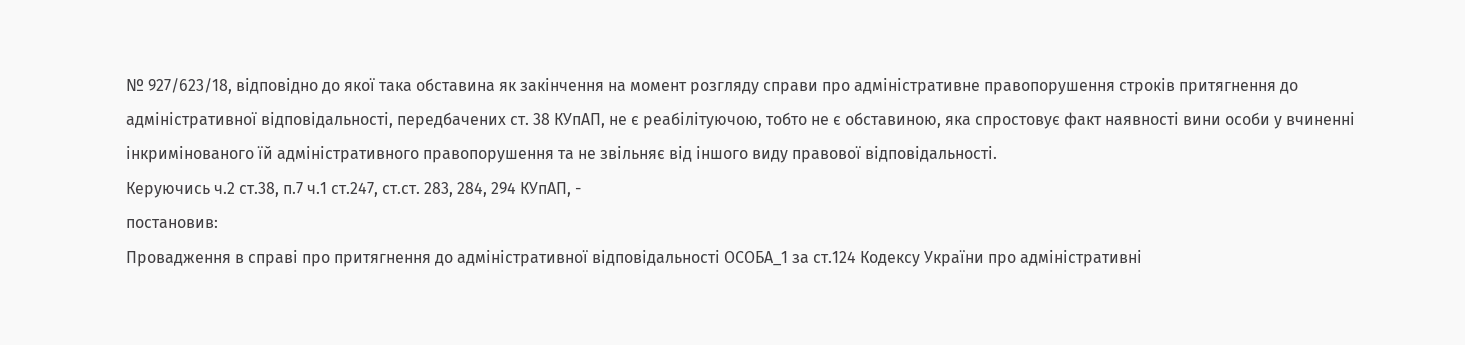№ 927/623/18, відповідно до якої така обставина як закінчення на момент розгляду справи про адміністративне правопорушення строків притягнення до адміністративної відповідальності, передбачених ст. 38 КУпАП, не є реабілітуючою, тобто не є обставиною, яка спростовує факт наявності вини особи у вчиненні інкримінованого їй адміністративного правопорушення та не звільняє від іншого виду правової відповідальності.
Керуючись ч.2 ст.38, п.7 ч.1 ст.247, ст.ст. 283, 284, 294 КУпАП, -
постановив:
Провадження в справі про притягнення до адміністративної відповідальності ОСОБА_1 за ст.124 Кодексу України про адміністративні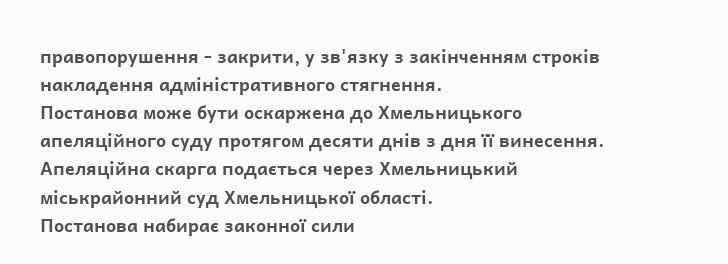правопорушення - закрити, у зв'язку з закінченням строків накладення адміністративного стягнення.
Постанова може бути оскаржена до Хмельницького апеляційного суду протягом десяти днів з дня її винесення. Апеляційна скарга подається через Хмельницький міськрайонний суд Хмельницької області.
Постанова набирає законної сили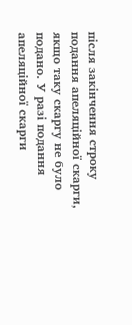після закінчення строку подання апеляційної скарги, якщо таку скаргу не було подано. У разі подання апеляційної скарги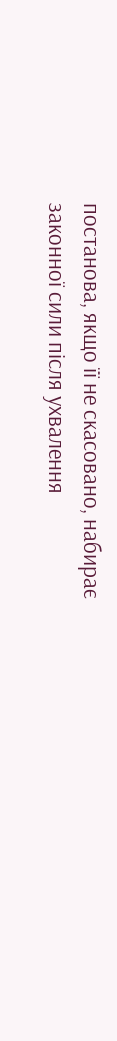постанова, якщо її не скасовано, набирає законної сили після ухвалення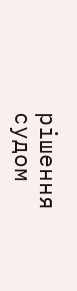рішення судом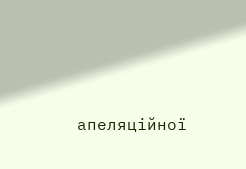апеляційної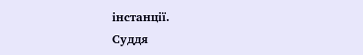інстанції.
Суддя